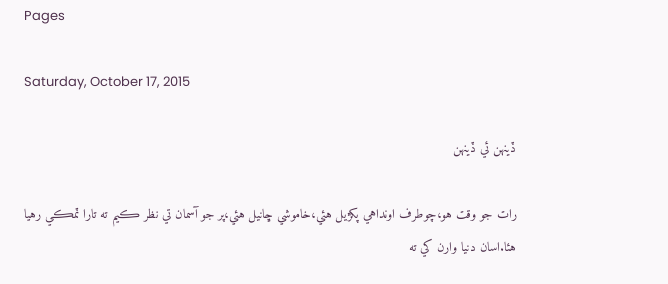Pages

Saturday, October 17, 2015

ڏينهن ئي ڏينهن

رات جو وقت هو،چوطرف اونداهي پکڙيل هئي،خاموشي ڇانيل هئي،پر جو آسمان تي نظر ڪيم ته تارا ٽمڪي رهيا هئا.اسان دنيا وارن کي ته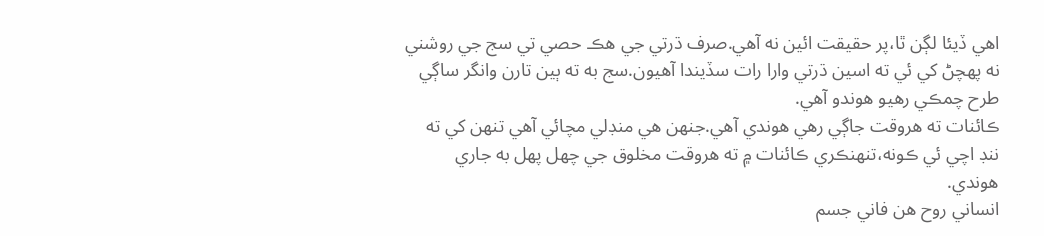اهي ڏيئا لڳن ٿا،پر حقيقت ائين نه آهي.صرف ڌرتي جي هڪ حصي تي سج جي روشني نه پهچڻ کي ئي ته اسين ڌرتي وارا رات سڏيندا آهيون.سج به ته ٻين تارن وانگر ساڳي طرح چمڪي رهيو هوندو آهي.
ڪائنات ته هروقت جاڳي رهي هوندي آهي.جنهن هي منڊلي مچائي آهي تنهن کي ته ننڊ اچي ئي ڪونه،تنهنڪري ڪائنات ۾ ته هروقت مخلوق جي چهل پهل به جاري هوندي.
انساني روح هن فاني جسم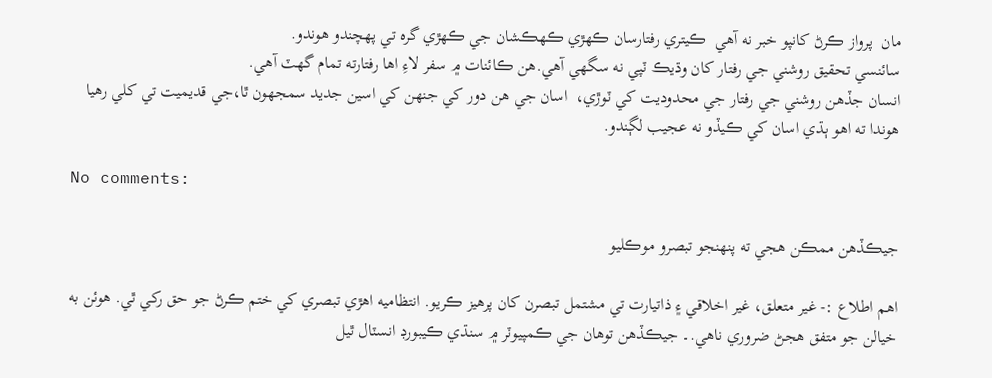مان  پرواز ڪرڻ کانپو خبر نه آهي  ڪيتري رفتارسان ڪهڙي ڪهڪشان جي ڪهڙي گره تي پهچندو هوندو.
سائنسي تحقيق روشني جي رفتار کان وڌيڪ ٽپي نه سگھي آهي.هن ڪائنات ۾ سفر لاءِ اها رفتارته تمام گھٽ آهي.
انسان جڏهن روشني جي رفتار جي محدوديت کي ٽوڙي،  اسان جي هن دور کي جنهن کي اسين جديد سمجھون ٿا،جي قديميت تي کلي رهيا هوندا ته اهو ٻڌي اسان کي ڪيڏو نه عجيب لڳندو.

No comments:

جيڪڏهن ممڪن هجي ته پنهنجو تبصرو موڪليو

اهم اطلاع :- غير متعلق، غير اخلاقي ۽ ذاتيارت تي مشتمل تبصرن کان پرهيز ڪريو. انتظاميه اهڙي تبصري کي ختم ڪرڻ جو حق رکي ٿي. هوئن به خيالن جو متفق هجڻ ضروري ناهي.۔ جيڪڏهن توهان جي ڪمپيوٽر ۾ سنڌي ڪيبورڊ انسٽال ٿيل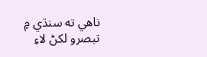ناهي ته سنڌي ۾ تبصرو لکڻ لاءِ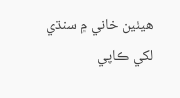هيٺين خاني ۾ سنڌي لکي ڪاپي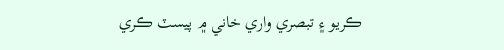ڪريو ۽ تبصري واري خاني ۾ پيسٽ ڪري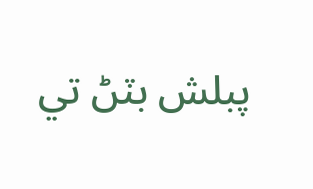پبلش بٽڻ تي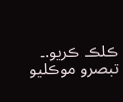ڪلڪ ڪريو.۔
تبصرو موڪليو